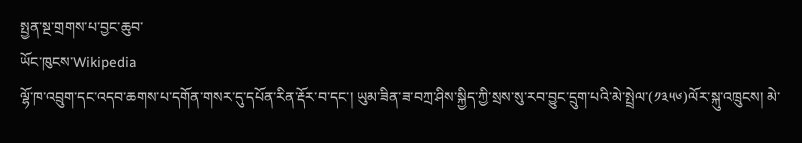སྤྱན་སྔ་གྲགས་པ་བྱང་ཆུབ་
ཡོང་ཁུངས་Wikipedia
ལྷོ་ཁ་འབྲུག་དང་འདབ་ཆགས་པ་དགོན་གསར་དུ་དཔོན་རིན་རྡོར་བ་དང་། ཡུམ་ཟིན་ཟ་བཀྲ་ཤིས་སྐྱིད་ཀྱི་སྲས་སུ་རབ་བྱུང་དྲུག་པའི་མེ་སྤྲེལ་(༡༣༥༦)ལོར་སྐུ་འཁྲུངས། མེ་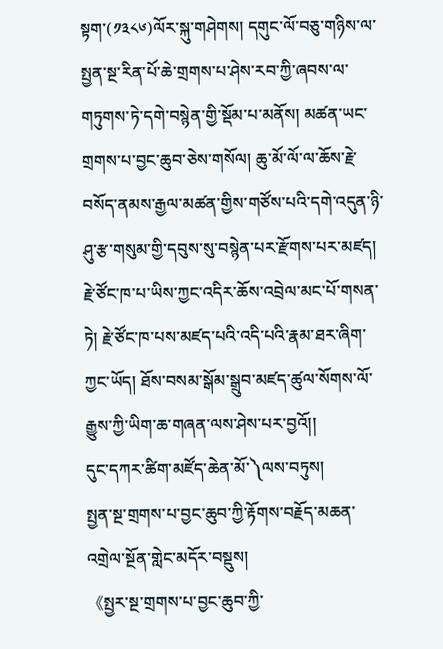སྟག་(༡༣༨༦)ལོར་སྐུ་གཤེགས། དགུང་ལོ་བཅུ་གཉིས་ལ་སྤྱན་སྔ་རིན་པོ་ཆེ་གྲགས་པ་ཤེས་རབ་ཀྱི་ཞབས་ལ་གཏུགས་ཏེ་དགེ་བསྙེན་གྱི་སྡོམ་པ་མནོས། མཚན་ཡང་གྲགས་པ་བྱང་ཆུབ་ཅེས་གསོལ། ཆུ་མོ་ལོ་ལ་ཆོས་རྗེ་བསོད་ནམས་རྒྱལ་མཚན་གྱིས་གཙོས་པའི་དགེ་འདུན་ཉི་ཤུ་རྩ་གསུམ་གྱི་དབུས་སུ་བསྙེན་པར་རྫོགས་པར་མཛད། རྗེ་ཙོང་ཁ་པ་ཡིས་ཀྱང་འདིར་ཆོས་འབྲེལ་མང་པོ་གསན་ཏེ། རྗེ་ཙོང་ཁ་པས་མཛད་པའི་འདི་པའི་རྣམ་ཐར་ཞིག་ཀྱང་ཡོད། ཐོས་བསམ་སྒོམ་སྒྲུབ་མཛད་ཚུལ་སོགས་ལོ་རྒྱུས་ཀྱི་ཡིག་ཆ་གཞན་ལས་ཤེས་པར་བྱའོ།།
དུང་དཀར་ཚིག་མཛོད་ཆེན་མོ་༽ལས་བཏུས།
སྤྱན་སྔ་གྲགས་པ་བྱང་ཆུབ་ཀྱི་རྟོགས་བརྗོད་མཆན་འགྲེལ་སྔོན་གླེང་མདོར་བསྡུས།
《སྤྱར་སྔ་གྲགས་པ་བྱང་ཆུབ་ཀྱི་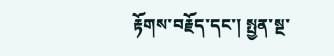རྟོགས་བརྗོད་དང་། སྤྱན་སྔ་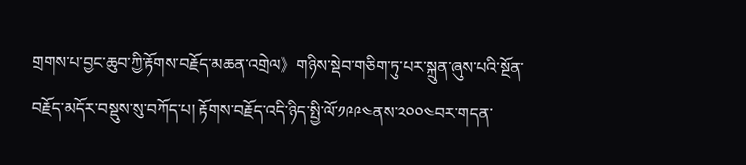གྲགས་པ་བྱང་ཆུབ་ཀྱི་རྟོགས་བརྗོད་མཆན་འགྲེལ》གཉིས་སྡེབ་གཅིག་ཏུ་པར་སྐྲུན་ཞུས་པའི་སྔོན་བརྗོད་མདོར་བསྡུས་སུ་བཀོད་པ། རྟོགས་བརྗོད་འདི་ཉིད་སྤྱི་ལོ་༡༩༩༤ནས་༢༠༠༤བར་གདན་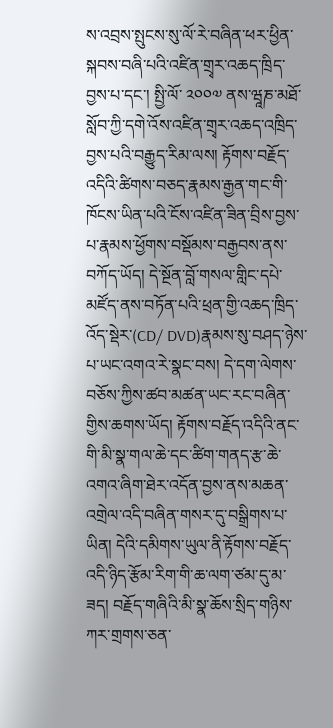ས་འབྲས་སྤུངས་སུ་ལོ་རེ་བཞིན་ཕར་ཕྱིན་སྐབས་བཞི་པའི་འཛིན་གྲྭར་འཆད་ཁྲིད་བྱས་པ་དང་། སྤྱི་ལོ་ ༢༠༠༧ ནས་ཝཱཎ་མཐོ་སློབ་ཀྱི་དགེ་འོས་འཛིན་གྲྭར་འཆད་འཁྲིད་བྱས་པའི་བརྒྱུད་རིམ་ལས། རྟོགས་བརྗོད་འདིའི་ཚིགས་བཅད་རྣམས་རྒྱན་གང་གི་ཁོངས་ཡིན་པའི་ངོས་འཛིན་ཟིན་བྲིས་བྱས་པ་རྣམས་ཕྱོགས་བསྡོམས་བརྒྱབས་ནས་བཀོད་ཡོད། དེ་སྔོན་བློ་གསལ་གླིང་དཔེ་མཛོད་ནས་བཏོན་པའི་ཕྲན་གྱི་འཆད་ཁྲིད་འོད་སྡེར་(CD/ DVD)རྣམས་སུ་བཤད་ཉེས་པ་ཡང་འགའ་རེ་སྣང་བས། དེ་དག་ལེགས་བཅོས་ཀྱིས་ཚབ་མཚན་ཡང་རང་བཞིན་གྱིས་ཆགས་ཡོད། རྟོགས་བརྗོད་འདིའི་ནང་གི་མི་སྣ་གལ་ཆེ་དང་ཚིག་གནད་རྩ་ཆེ་འགའ་ཞིག་ཐེར་འདོན་བྱས་ནས་མཆན་འགྲེལ་འདི་བཞིན་གསར་དུ་བསྒྲིགས་པ་ཡིན། དེའི་དམིགས་ཡུལ་ནི་རྟོགས་བརྗོད་འདི་ཉིད་རྩོམ་རིག་གི་ཆ་ལག་ཙམ་དུ་མ་ཟད། བརྗོད་གཞིའི་མི་སྣ་ཆོས་སྲིད་གཉིས་ཀར་གྲགས་ཅན་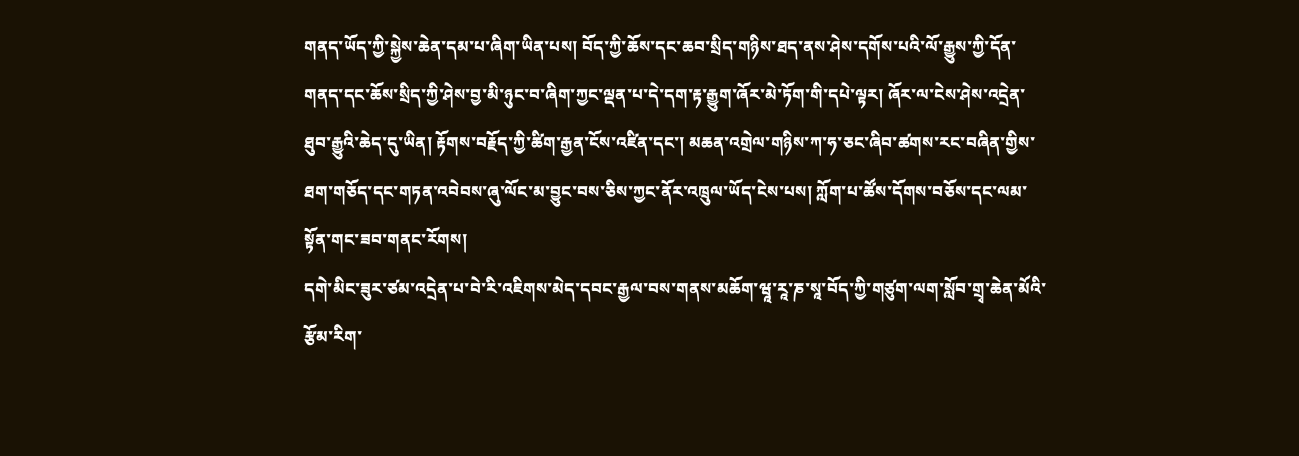གནད་ཡོད་ཀྱི་སྐྱེས་ཆེན་དམ་པ་ཞིག་ཡིན་པས། བོད་ཀྱི་ཆོས་དང་ཆབ་སྲིད་གཉིས་ཐད་ནས་ཤེས་དགོས་པའི་ལོ་རྒྱུས་ཀྱི་དོན་གནད་དང་ཆོས་སྲིད་ཀྱི་ཤེས་བྱ་མི་ཉུང་བ་ཞིག་ཀྱང་ལྡན་པ་དེ་དག་རྟ་རྒྱུག་ཞོར་མེ་ཏོག་གི་དཔེ་ལྟར། ཞོར་ལ་ངེས་ཤེས་འདྲེན་ཐུབ་རྒྱུའི་ཆེད་དུ་ཡིན། རྟོགས་བརྗོད་ཀྱི་ཚིག་རྒྱན་ངོས་འཛིན་དང་། མཆན་འགྲེལ་གཉིས་ཀ་ཧ་ཅང་ཞིབ་ཚགས་རང་བཞིན་གྱིས་ཐག་གཅོད་དང་གཏན་འབེབས་ཞུ་ལོང་མ་བྱུང་བས་ཅིས་ཀྱང་ནོར་འཁྲུལ་ཡོད་ངེས་པས། ཀློག་པ་ཚོས་དོགས་བཅོས་དང་ལམ་སྟོན་གང་ཟབ་གནང་རོགས།
དགེ་མིང་ཟུར་ཙམ་འདྲེན་པ་བེ་རི་འཇིགས་མེད་དབང་རྒྱལ་བས་གནས་མཆོག་ཝཱ་རཱ་ཎ་སཱ་བོད་ཀྱི་གཙུག་ལག་སློབ་གྲྭ་ཆེན་མོའི་རྩོམ་རིག་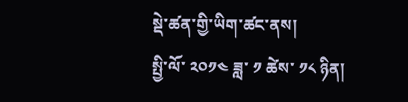སྡེ་ཚན་གྱི་ཡིག་ཚང་ནས།
སྤྱི་ལོ་ ༢༠༡༤ ཟླ་ ༡ ཚེས་ ༡༨ ཉིན།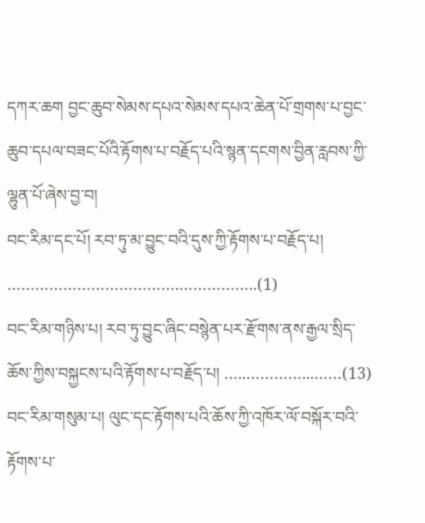དཀར་ཆག བྱང་ཆུབ་སེམས་དཔའ་སེམས་དཔའ་ཆེན་པོ་གྲགས་པ་བྱང་ཆུབ་དཔལ་བཟང་པོའི་རྟོགས་པ་བརྗོད་པའི་སྙན་དངགས་བྱིན་རླབས་ཀྱི་ལྷུན་པོ་ཞེས་བྱ་བ།
བང་རིམ་དང་པོ། རབ་ཏུ་མ་བྱུང་བའི་དུས་ཀྱི་རྟོགས་པ་བརྗོད་པ། ……………………………….……………..(1)
བང་རིམ་གཉིས་པ། རབ་ཏུ་བྱུང་ཞིང་བསྙེན་པར་རྫོགས་ནས་རྒྱལ་སྲིད་ཆོས་ཀྱིས་བསྐྱངས་པའི་རྟོགས་པ་བརྗོད་པ། …..…………...……(13)
བང་རིམ་གསུམ་པ། ལུང་དང་རྟོགས་པའི་ཆོས་ཀྱི་འཁོར་ལོ་བསྐོར་བའི་རྟོགས་པ་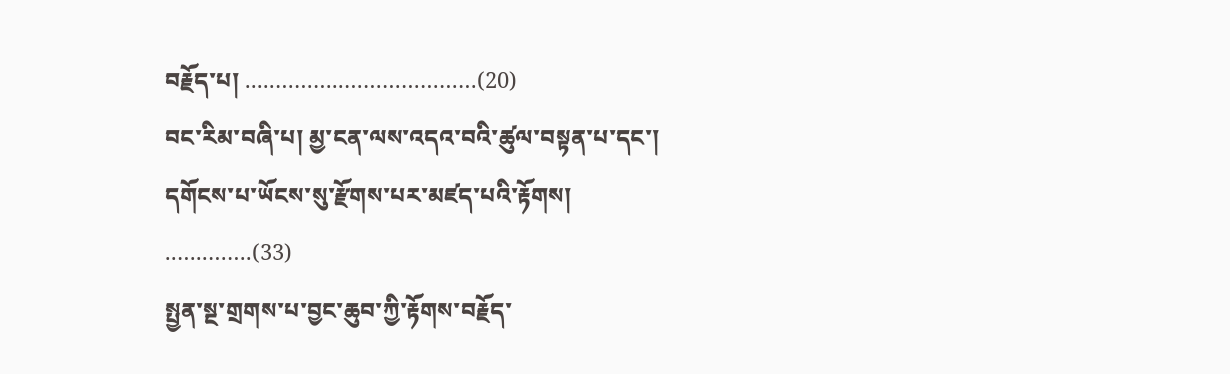བརྗོད་པ། .....………..…………………(20)
བང་རིམ་བཞི་པ། མྱ་ངན་ལས་འདའ་བའི་ཚུལ་བསྟན་པ་དང་། དགོངས་པ་ཡོངས་སུ་རྫོགས་པར་མཛད་པའི་རྟོགས། ..…..…….(33)
སྤྱན་སྔ་གྲགས་པ་བྱང་ཆུབ་ཀྱི་རྟོགས་བརྗོད་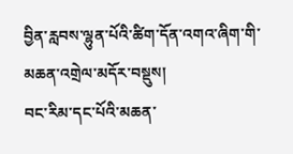བྱིན་རླབས་ལྷུན་པོའི་ཚིག་དོན་འགའ་ཞིག་གི་མཆན་འགྲེལ་མདོར་བསྡུས།
བང་རིམ་དང་པོའི་མཆན་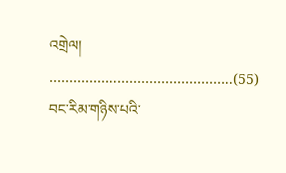འགྲེལ། ……………..………………………..(55)
བང་རིམ་གཉིས་པའི་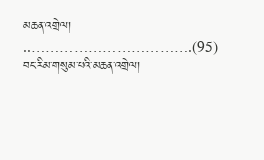མཆན་འགྲེལ། ..…………………………….(95)
བང་རིམ་གསུམ་པའི་མཆན་འགྲེལ།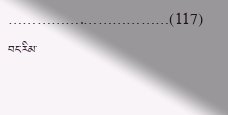…………….………………(117)
བང་རིམ་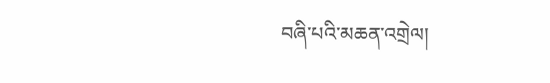བཞི་པའི་མཆན་འགྲེལ།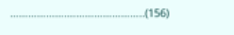…………...….……………………..(156)